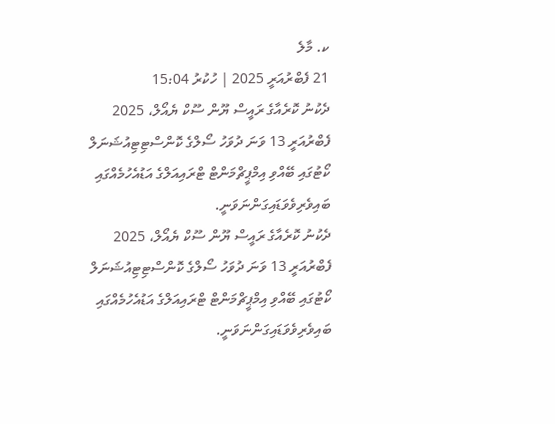ކ. މާލެ
21 ފެބްރުއަރީ 2025 | ހުކުރު 15:04
ދެކުނު ކޮރެއާގެ ރައީސް ޔޫން ސޫކް ޔެއޯލް، 2025 ފެބްރުއަރީ 13 ވަނަ ދުވަހު ސޯލްގެ ކޮންސްޓިޓިއުޝަނަލް ކޯޓުގައި ބޭއްވި އިމްޕީޗްމަންޓް ޓްރައިއަލްގެ އަޑުއެހުމެއްގައި ބައިވެރިވެވަޑައިގަންނަވަނީ.
ދެކުނު ކޮރެއާގެ ރައީސް ޔޫން ސޫކް ޔެއޯލް، 2025 ފެބްރުއަރީ 13 ވަނަ ދުވަހު ސޯލްގެ ކޮންސްޓިޓިއުޝަނަލް ކޯޓުގައި ބޭއްވި އިމްޕީޗްމަންޓް ޓްރައިއަލްގެ އަޑުއެހުމެއްގައި ބައިވެރިވެވަޑައިގަންނަވަނީ.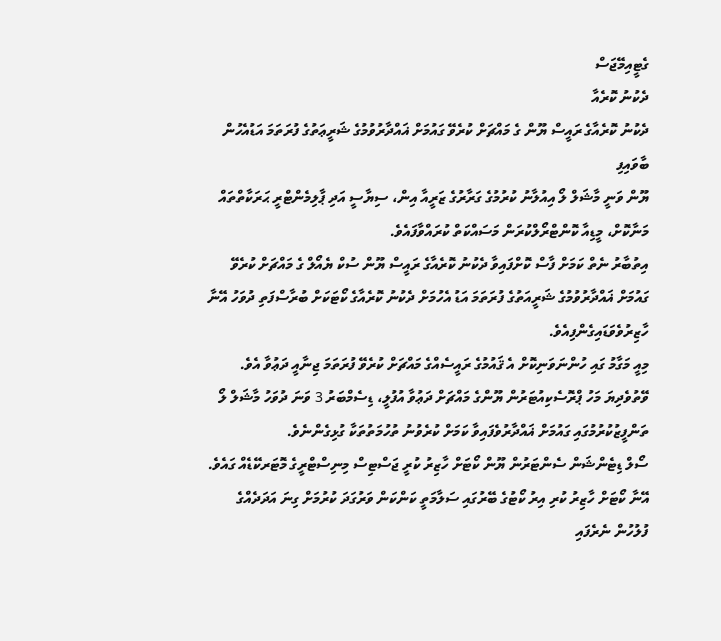ގެޓީއިމޭޖަސް
ދެކުނު ކޮރެއާ
ދެކުނު ކޮރެއާގެ ރައީސް ޔޫން ގެ މައްޗަށް ކުރެވޭ ގައުމަށް ޣައްދާރުވުމުގެ ޝަރީޢަތުގެ ފުރަތަމަ އަޑުއެހުން ބާވައިފި
ޔޫން ވަނީ މާޝަލް ލޯ އިއުލާނު ކުރުމުގެ ގަރާރުގެ ޒަރީއާ އިން، ސިޔާސީ އަދި ޕާލިމެންޓްރީ ޙަރަކާތްތައް މަނާކޮށް، މީޑިއާ ކޮންޓްރޯލްކުރަން މަސައްކަތް ކުރައްވާފައެވެ.
އިތުބާރު ނެތް ކަމަށް ފާސް ކޮށްފައިވާ ދެކުނު ކޮރެއާގެ ރައީސް ޔޫން ސުކް ޔެއޯލް ގެ މައްޗަށް ކުރެވޭ ގައުމަށް ޣައްދާރުވުމުގެ ޝަރީއަތުގެ ފުރަތަމަ އަޑު އެހުމަށް ދެކުނު ކޮރެއާގެ ކޯޓަކަށް ބުރާސްފަތި ދުވަހު އޭނާ ހާޒިރުވެވަޑައިގެންފިއެވެ.
މިއީ މަގާމު ގައި ހުންނަވަނިކޮށް އެ ޤައުމުގެ ރައީސެއްގެ މައްޗަށް ކުރެވޭ ފުރަތަމަ ޖިނާއީ ދަޢުވާ އެވެ.
ވޭތުވެދިޔަ މަހު ޕްރޮސެކިއުޓަރުން ޔޫންގެ މައްޗަށް ދަޢުވާ އުފުލީ، ޑިސެމްބަރު 3 ވަނަ ދުވަހު މާޝަލް ލޯ ތަންފީޒުކުރުމުގައި ގައުމަށް ޣައްދާރުވެފައިވާ ކަމަށް ކުރެވުނު ތުހުމަތުތަކާ ގުޅިގެންނެވެ.
ސޯލް ޑިޓެންޝަން ސެންޓަރުން ޔޫން ކޯޓަށް ހާޒިރު ކުރީ ޖަސްޓިސް މިނިސްޓްރީގެ މޮޓަރކޭޑެއް ގައެވެ.
އޭނާ ކޯޓަށް ހާޒިރު ކުރި އިރު ކޯޓުގެ ބޭރުގައި ސަލާމަތީ ކަންކަން ވަރުގަދަ ކުރުމަށް ގިނަ އަދަދެއްގެ ފުލުހުން ނެރެފައި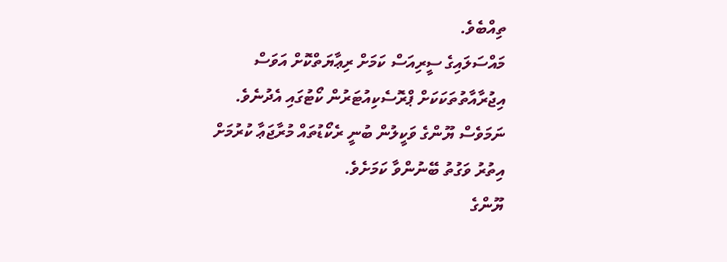ތިއްބެވެ.
މައްސަލައިގެ ސީރިއަސް ކަމަށް ރިޢާޔަތްކޮށް އަވަސް އިޖުރާއާތުތަކަކަށް ޕްރޮސެކިއުޓަރުން ކޯޓުގައި އެދުނެވެ. ނަމަވެސް ޔޫންގެ ވަކީލުން ބުނީ ރެކޯޑުތައް މުރާޖަޢާ ކުރުމަށް އިތުރު ވަގުތު ބޭނުންވާ ކަމަށެވެ.
ޔޫންގެ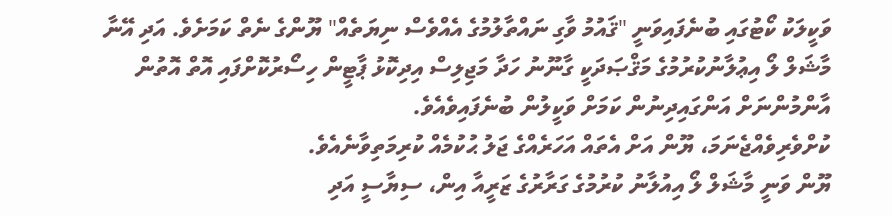ވަކީލަކު ކޯޓުގައި ބުނެފައިވަނީ "ޤައުމު ވާގި ނައްތާލުމުގެ އެއްވެސް ނިޔަތެއް" ޔޫންގެ ނެތް ކަމަށެވެ. އަދި އޭނާ މާޝަލް ލޯ އިޢުލާނުކުރުމުގެ މަޤްޞަދަކީ ގާނޫނު ހަދާ މަޖިލިސް އިދިކޮޅު ޕާޓީން ހިސޯރުކޮށްފައި އޮތް އޮތުން އާންމުންނަށް އަންގައިދިނުން ކަމަށް ވަކީލުން ބުނެފައިވެއެވެ.
ކުށްވެރިވެއްޖެނަމަ، ޔޫން އަށް އެތައް އަހަރެއްގެ ޖަލު ޙުކުމެއް ކުރިމަތިވާނެއެވެ.
ޔޫން ވަނީ މާޝަލް ލޯ އިއުލާނު ކުރުމުގެ ގަރާރުގެ ޒަރީއާ އިން، ސިޔާސީ އަދި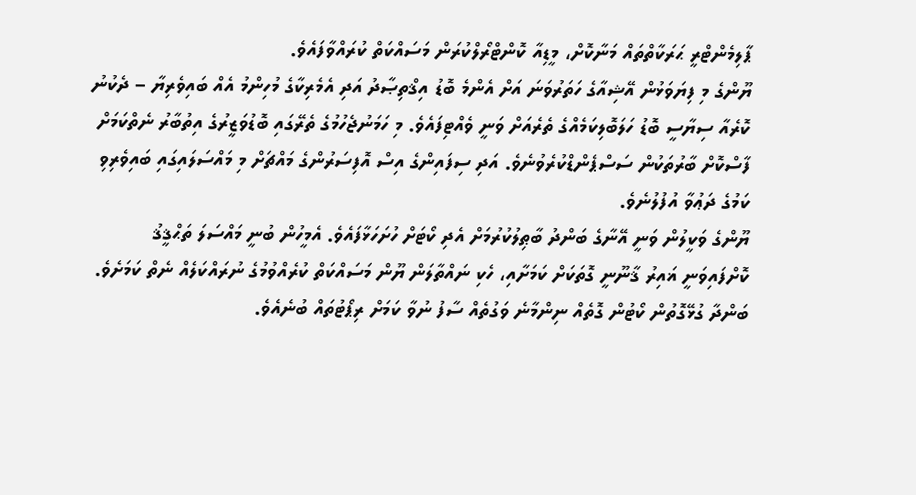ޕާލިމެންޓްރީ ޙަރަކާތްތައް މަނާކޮށް، މީޑިއާ ކޮންޓްރޯލްކުރަން މަސައްކަތް ކުރައްވާފައެވެ.
ޔޫންގެ މި ފިޔަވަޅުން އޭޝިއާގެ ހަތަރުވަނަ އަށް އެންމެ ބޮޑު އިޤްތިޞާދު އަދި އެމެރިކާގެ މުހިންމު އެއް ބައިވެރިޔާ – ދެކުނު ކޮރެއާ ސިޔާސީ ބޮޑު ހަލަބޮލިކަމެއްގެ ތެރެއަށް ވަނީ ވެއްޓިފައެވެ. މި ހަމަނުޖެހުމުގެ ތެރޭގައި ބޮޑުވަޒީރުގެ އިތުބާރު ނެތްކަމަށް ފާސްކޮށް ބާރުތަކުން ސަސްޕެންޑްކުރެވުނެވެ. އަދި ސިފައިންގެ އިސް އޮފިސަރުންގެ މައްޗަށް މި މައްސަލައިގައި ބައިވެރިވި ކަމުގެ ދަޢުވާ އުފުލުނެވެ.
ޔޫންގެ ވަކީލުން ވަނީ އޭނާގެ ބަންދު ބާޠިލުކުރުމަށް އެދި ކޯޓަށް ހުށަހަޅާފައެވެ. އެމީހުން ބުނީ މައްސަލަ ތަޙްޤީޤު ކޮށްފައިވަނީ ޣައިރު ޤާނޫނީ ގޮތަކަށް ކަމަށާއި، ހެކި ނައްތާލަން ޔޫން މަސައްކަތް ކުރެއްވުމުގެ ނުރައްކަލެއް ނެތް ކަމަށެވެ.
ބަންދާ ގުޅޭގޮތުން ކޯޓުން ގޮތެއް ނިންމާނެ ވަގުތެއް ސާފު ނުވާ ކަމަށް ރިޕޯޓުތައް ބުނެއެވެ.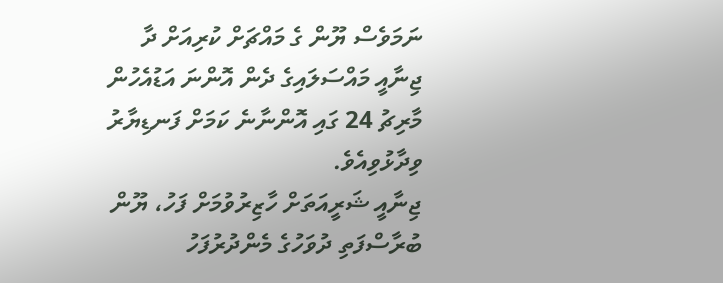ނަމަވެސް ޔޫން ގެ މައްޗަށް ކުރިއަށް ދާ ޖިނާއީ މައްސަލައިގެ ދެން އޮންނަ އަޑުއެހުން މާރިޗު 24 ގައި އޮންނާނެ ކަމަށް ފަނޑިޔާރު ވިދާޅުވިއެވެ.
ޖިނާއީ ޝަރީއަތަށް ހާޒިރުވުމަށް ފަހު، ޔޫން ބުރާސްފަތި ދުވަހުގެ މެންދުރުފަހު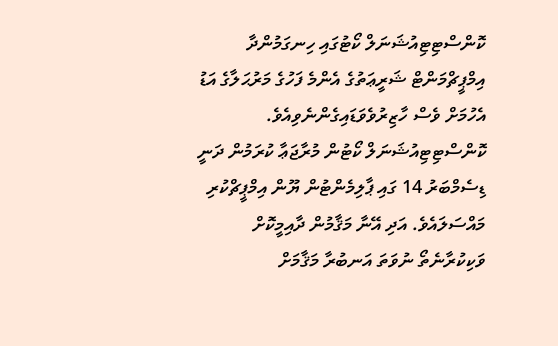ކޮންސްޓިޓިއުޝަނަލް ކޯޓުގައި ހިނގަމުންދާ އިމްޕީޗްމަންޓް ޝަރީޢަތުގެ އެންމެ ފަހުގެ މަރުޙަލާގެ އަޑު އެހުމަށް ވެސް ހާޒިރުވެވަޑައިގެންނެވިއެވެ.
ކޮންސްޓިޓިއުޝަނަލް ކޯޓުން މުރާޖަޢާ ކުރަމުން ދަނީ ޑިސެމްބަރު 14 ގައި ޕާލިމެންޓުން ޔޫން އިމްޕީޗްކުރި މައްސަލައެވެ. އަދި އޭނާ މަޤާމުން ދާއިމީކޮށް ވަކިކުރާނެތޯ ނުވަތަ އަނބުރާ މަޤާމަށް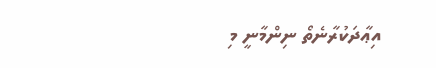އިޢާދަކުރާނެތޯ ނިންމާނީ މި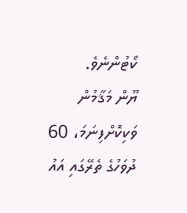ކޯޓުންނެވެ.
ޔޫން މަޤާމުން ވަކިކޮށްފިނަމަ، 60 ދުވަހުގެ ތެރޭގައި އައު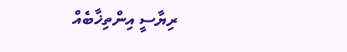ރިޔާސީ އިންތިޚާބެއް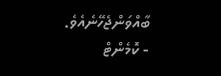ބާއްވަންޖެހޭނެއެވެ.
- ކޮމެންޓް